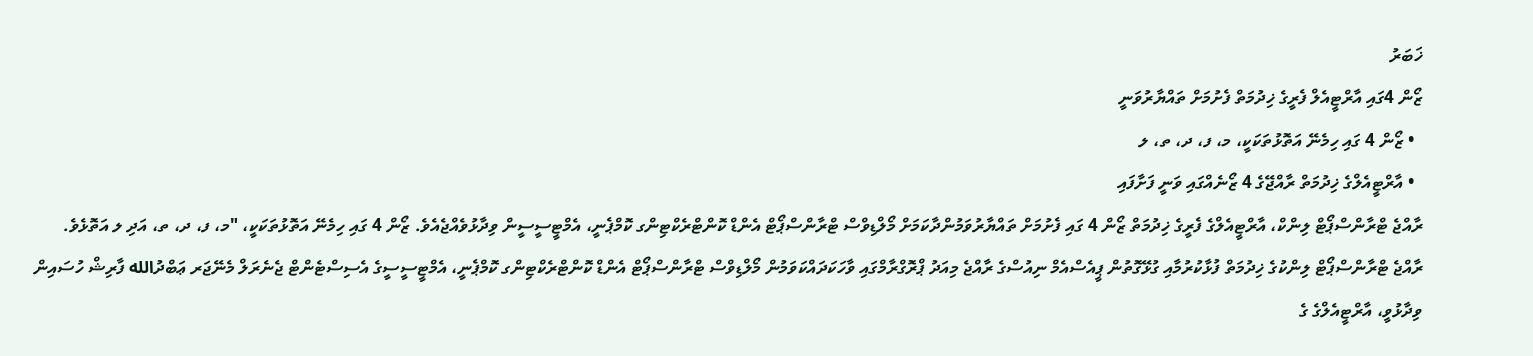ޚަބަރު
ޒޯން 4ގައި އާރްޓީއެލް ފެރީގެ ޚިދުމަތް ފެށުމަށް ތައްޔާރުވަނީ
  • ޒޯން 4 ގައި ހިމެނޭ އަތޮޅުތަކަކީ، މ، ފ، ދ، ތ، ލ
  • އާރްޓީއެލްގެ ޚިދުމަތް ރާއްޖޭގެ 4 ޒޯނެއްގައި ވަނީ ފަށާފައި
ރާއްޖެ ޓްރާންސްޕޯޓް ލިންކް، އާރްޓީއެލްގެ ފެރީގެ ޚިދުމަތް ޒޯން 4 ގައި ފެށުމަށް ތައްޔާރުވަމުންދާކަމަށް މޯލްޑިވްސް ޓްރާންސްޕޯޓް އެންޑް ކޮންޓްރެކްޓިންގ ކޮމްޕެނީ، އެމްޓީސީސީން ވިދާޅުވެއްޖެއެވެ. ޒޯން 4 ގައި ހިމެނޭ އަތޮޅުތަކަކީ، "މ، ފ، ދ، ތ، އަދި ލ އަތޮޅެވެ.
ރާއްޖެ ޓްރާންސްޕޯޓް ލިންކުގެ ޚިދުމަތް ފުޅާކުރުމާއި ގުޅޭގޮތުން ޕީއެސްއެމް ނިއުސްގެ ރާއްޖެ މިއަދު ޕްރޮގްރާމްގައި ވާހަކަދައްކަވަމުން މޯލްޑިވްސް ޓްރާންސްޕޯޓް އެންޑް ކޮންޓްރެކްޓިންގ ކޮމްޕެނީ، އެމްޓީސީސީގެ އެސިސްޓެންޓް ޖެނެރަލް މެނޭޖަރ ޢަބްދުالله ފާރިޝް ހުސައިން ވިދާޅުވީ، އާރްޓީއެލްގެ ގެ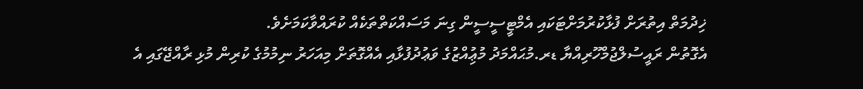ޚިދުމަތް އިތުރަށް ފުޅާކުރުމަށްޓަކައި އެމްޓީސީސީން ގިނަ މަސައްކަތްތަކެއް ކުރައްވާކަމަށެވެ.
އެގޮތުން ރައީސުލްޖުމްހޫރިއްޔާ ޑރ.މުޙައްމަދު މުޢިުއްޒުގެ ވަޢުދުފުޅާއި އެއްގޮތަށް މިއަހަރު ނިމުމުގެ ކުރިން މުޅި ރާއްޖޭގައި އެ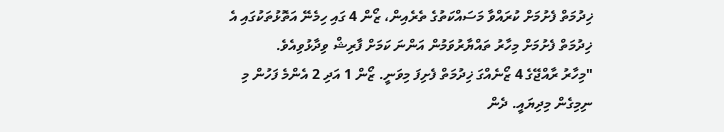ޚިދުމަތް ފެށުމަށް ކުރައްވާ މަސައްކަތުގެ ތެރެއިން، ޒޯން 4 ގައި ހިމެނޭ އަތޮޅުތަކުގައި އެ ޚިދުމަތް ފެށުމަށް މިހާރު ތައްޔާރުވަމުން އަންނަ ކަމަށް ފާރިޝް ވިދާޅުވިއެވެ.
"މިހާރު ރާއްޖޭގެ 4 ޒޯނެއްގަ ޚިދުމަތް ފެށިފަ މިވަނީ. ޒޯން 1 އަދި 2 އެންމެ ފަހުން މި ނިމިގެން މިދިޔައީ. ދެން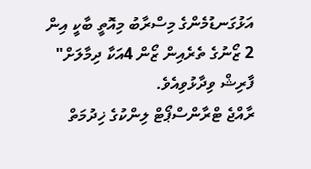އަޅުގަނޑުމެންގެ މިސްރާބު މިއޮތީ ބާކީ އިން 2 ޒޯނުގެ ތެރެއިން ޒޯން 4އަކާ ދިމާލަށް" ފާރިޝް ވިދާޅުވިއެވެ.
ރާއްޖެ ޓްރާންސްޕޯޓް ލިންކުގެ ޚިދުމަތް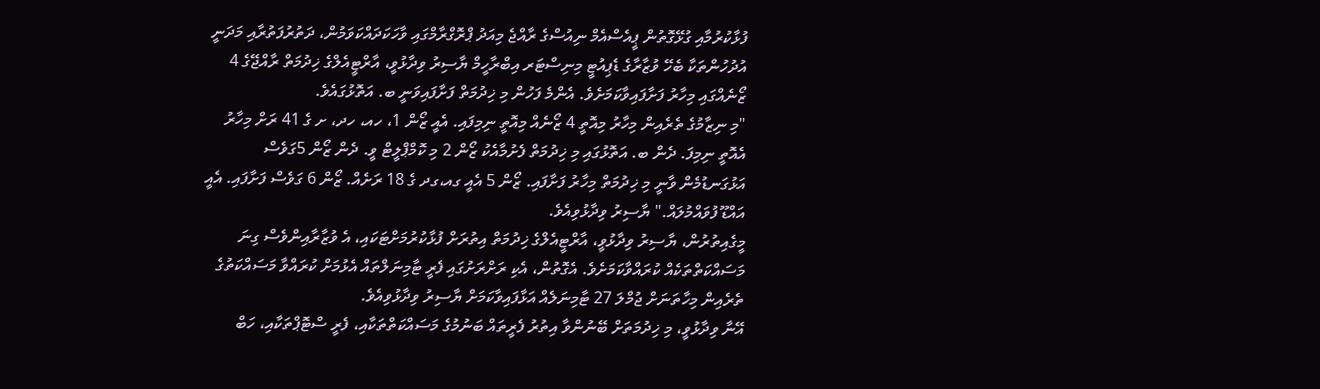ފުޅާކުރުމާއި ގުޅޭގޮތުން ޕީއެސްއެމް ނިއުސްގެ ރާއްޖެ މިއަދު ޕްރޮގްރާމްގައި ވާހަކަދައްކަވަމުން، ދަތުރުފަތުރާއި މަދަނީ އުދުހުންތަކާ ބެހޭ ވުޒާރާގެ ޑެޕިއުޓީ މިނިސްޓަރ އިބްރާހީމް ޔާސިރު ވިދާޅުވީ، އާރްޓީއެލްގެ ޚިދުމަތް ރާއްޖޭގެ 4 ޒޯނެއްގައި މިހާރު ފަށާފައިވާކަމަށެވެ. އެންމެ ފަހުން މި ޚިދުމަތް ފަށާފައިވަނީ ބ. އަތޮޅުގައެވެ.
"މި ނިޒާމުގެ ތެރެއިން މިހާރު މިއޮތީ 4 ޒޯނެއް މިއޮތީ ނިމިފައި. އެއީ ޒޯން 1، ހއ، ހދ، ށ ގެ 41 ރަށް މިހާރު އެއޮތީ ނިމިފަ. ދެން ބ. އަތޮޅުގައި މި ޚިދުމަތް ފެށުމާއެކު ޒޯން 2 މި ކޮމްޕްލީޓް ވީ. ދެން ޒޯން 5ގަވެސް އަޅުގަނޑުމެން ވާނީ މި ޚިދުމަތް މިހާރު ފަށާފައި. ޒޯން 5 އެއީ ގއ،ގދ ގެ 18 ރަށެއް. ޒޯން 6 ގަވެސް ފަށާފައި. އެއީ އައްޑޫ ފުވައްމުލައް." ޔާސިރު ވިދާޅުވިއެވެ.
މީގެއިތުރުން، ޔާސިރު ވިދާޅުވީ، އާރްޓީއެލްގެ ޚިދުމަތް އިތުރަށް ފުޅާކުރުމަށްޓަކައި، އެ ވުޒާރާއިންވެސް ގިނަ މަސައްކަތްތަކެއް ކުރައްވާކަމަށެވެ. އެގޮތުން، އެކި ރަށްރަށުގައި ފެރީ ޓާމިނަލްތައް އެޅުމަށް ކުރައްވާ މަސައްކަތުގެ ތެރެއިން މިހާތަނަށް ޖުމްލަ 27 ޓާމިނަލެއް އަޅާފައިވާކަމަށް ޔާސިރު ވިދާޅުވިއެވެ.
އޭނާ ވިދާޅުވީ، މި ޚިދުމަތަށް ބޭނުންވާ އިތުރު ފެރީތައް ބަނުމުގެ މަސައްކަތްތަކާއި، ފެރީ ސްޓޮޕްތަކާއި، ހަބް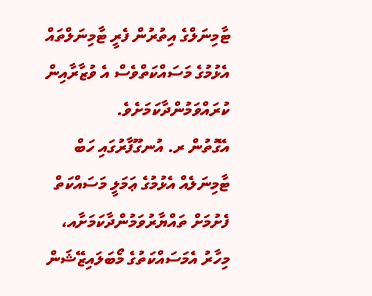ޓާމިނަލްގެ އިތުރުން ފެރީ ޓާމިނަލްތައް އެޅުމުގެ މަސައްކަތްވެސް އެ ވުޒާރާއިން ކުރައްވަމުންދާކަމަށެވެ.
އެގޮތުން ރ. އުނގޫފާރުގައި ހަބް ޓާމިނަލެއް އެޅުމުގެ ޢަމަލީ މަސައްކަތް ފެށުމަށް ތައްޔާރުވަމުންދާކަމަށާއ، މިހާރު އެމަސައްކަތުގެ މޯބަލައިޒޭޝަން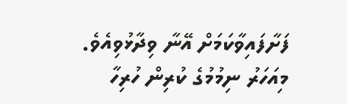ފަށާފައިވާކަމަށް އޭނާ ވިދާޅުވިއެވެ.
މިއަހަރު ނިމުމުގެ ކުރިން ހުރިހާ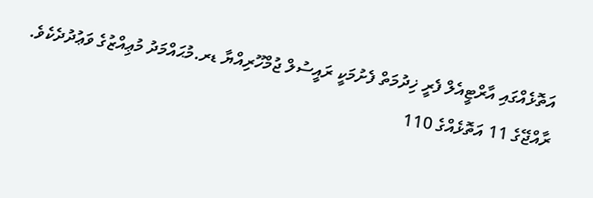އަތޮޅެއްގައި އާރްޓީއެލް ފެރީ ޚިދުމަތް ފެށުމަކީ ރައީސުލް ޖުމްހޫރިއްޔާ ޑރ.މުޙައްމަދު މުޢިއްޒުގެ ވަޢުދުދެކެވެ.
ރާއްޖޭގެ 11 އަތޮޅެއްގެ 110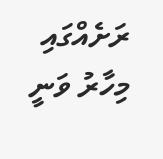ރަށެއްގައި މިހާރު ވަނީ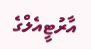އާރުޓީއެލްގެ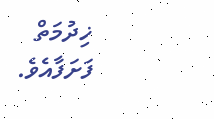ޚިދުމަތް ފަށަފާއެވެ.